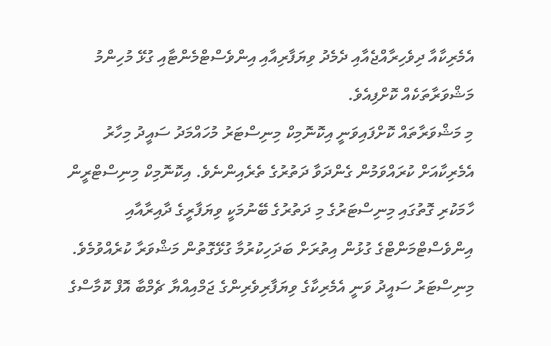އެމެރިކާއާ ދިވެހިރާއްޖެއާއި ދެމެދު ވިޔަފާރިއާއި އިންވެސްޓްމެންޓާއި ގުޅޭ މުހިންމު މަޝްވަރާތަކެއް ކޮށްފިއެވެ.
މި މަޝްވަރާތައް ކޮށްފައިވަނީ އިކޮނޮމިކް މިނިސްޓަރު މުހައްމަދު ސައީދު މިހާރު އެމެރިކާއަށް ކުރައްވަމުން ގެންދަވާ ދަތުރުގެ ތެރެއިންނެވެ. އިކޮނޮމިކް މިނިސްޓްރީން ހާމަކުރި ގޮތުގައި މިނިސްޓަރުގެ މި ދަތުރުގެ ބޭނުމަކީ ވިޔަފާރީގެ ދާއިރާއާއި އިންވެސްޓްމަންޓްގެ ގުޅުން އިތުރަށް ބަދަހިކުރުމާ ގުޅޭގޮތުން މަޝްވަރާ ކުރެއްވުމެވެ.
މިނިސްޓަރު ސައީދު ވަނީ އެމެރިކާގެ ވިޔަފާރިވެރިންގެ ޖަމްއިއްޔާ ޗެމްބާ އޮފް ކޮމާސްގެ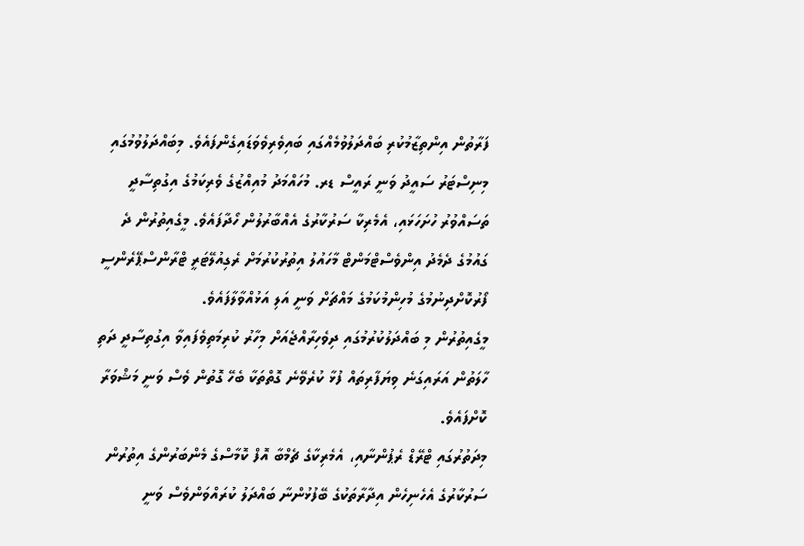ފަރާތުން އިންތިޒާމުކުރި ބައްދަލުވުމެއްގައި ބައިވެރިވެވަޑައިގެންފައެވެ. މިބައްދަލުވުމުގައި މިނިސްޓަރު ސައީދު ވަނީ ރައީސް ޑރ. މުހައްމަދު މުއިއްޒުގެ ވެރިކަމުގެ އިގުތިސާދީ ތަސައްވުރު ހުށަހަޅައި، އެމެރިކާ ސަރުކާރުގެ އެއްބާރުލުން ހޯދާފައެވެ. މީގެއިތުރުން ދެ ގައުމުގެ ދެމެދު އިންވެސްޓްމަންޓް މާހައުލު އިތުރުކުރުމަށް ރެގިއުލޭޓަރީ ޓްރާންސްޕޭރެންސީ ފޯރުކޮށްދިނުމުގެ މުހިންމުކަމުގެ މައްޗަށް ވަނީ އަލި އަޅުއްވާލާފައެވެ.
މީގެއިތުރުން މި ބައްދަލުކުރުމުގައި ދިވެހިރާއްޖެއަށް މިހާރު ކުރިމަތިވެފައިވާ އިގުތިސާދީ ދަތި ހާލަތުން އަރައިގަނެ ވިޔަފާރިތައް ފުޅާ ކުރެވޭނެ ގޮތްތަކާ ބެހޭ ގޮތުން ވެސް ވަނީ މަޝްވަރާ ކޮށްފައެވެ.
މިދަތުރުގައި ޓްރޭޑް ރެޕުންނާއި، އެމެރިކާގެ ޗެމްބާ އޮފް ކޮމާސްގެ މެންބަރުންގެ އިތުރުން ސަރުކާރުގެ އެހެނިހެން އިދާރާތަކުގެ ބޭފުޅުންނާ ބައްދަލު ކުރައްވަންވެސް ވަނީ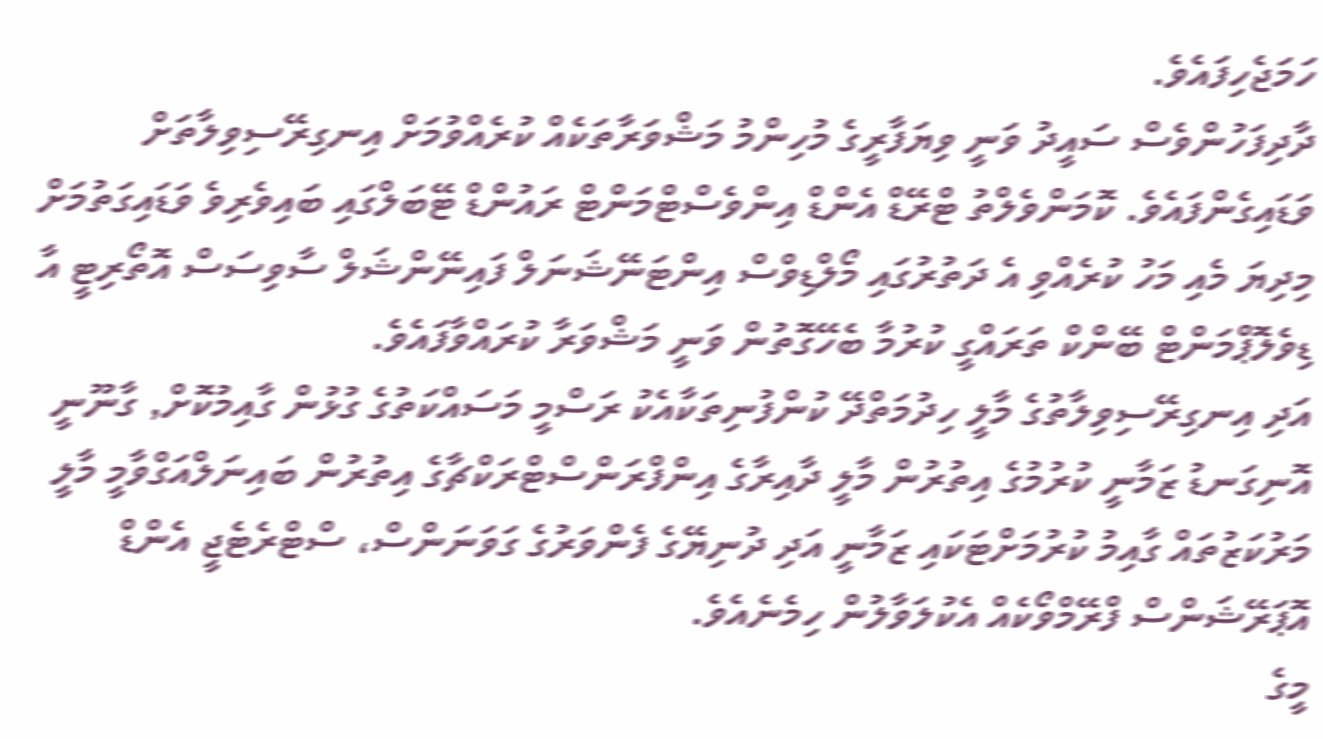ހަމަޖެހިފައެވެ.
ދާދިފަހުންވެސް ސައީދު ވަނީ ވިޔަފާރީގެ މުހިންމު މަޝްވަރާތަކެއް ކުރެއްވުމަށް އިނގިރޭސިވިލާތަށް ވަޑައިގެންފައެވެ. ކޮމަންވެލްތު ޓްރޭޑް އެންޑް އިންވެސްޓްމަންޓް ރައުންޑް ޓޭބަލްގައި ބައިވެރިވެ ވަޑައިގަތުމަށް މިދިޔަ މެއި މަހު ކުރެއްވި އެ ދަތުރުގައި މޯލްޑިވްސް އިންޓަނޭޝަނަލް ފައިނޭންޝަލް ސާވިސަސް އޮތޯރިޓީ އާ ޑިވެލޮޕްމަންޓް ބޭންކް ތަރައްގީ ކުރުމާ ބެހޭގޮތުން ވަނީ މަޝްވަރާ ކުރައްވާފައެވެ.
އަދި އިނގިރޭސިވިލާތުގެ މާލީ ހިދުމަތްދޭ ކުންފުނިތަކާއެކު ރަސްމީ މަސައްކަތުގެ ގުޅުން ގާއިމުކޮށް, ގާނޫނީ އޮނިގަނޑު ޒަމާނީ ކުރުމުގެ އިތުރުން މާލީ ދާއިރާގެ އިންފްރަންސްޓްރަކްޗާގެ އިތުރުން ބައިނަލްއަގްވާމީ މާލީ މަރުކަޒުތައް ގާއިމު ކުރުމަށްޓަކައި ޒަމާނީ އަދި ދުނިޔޭގެ ފެންވަރުގެ ގަވަނަންސް، ސްޓްރެޓެޖީ އެންޑް އޮޕަރޭޝަންސް ފްރޭމްވޯކެއް އެކުލަވާލުން ހިމެނެއެވެ.
މީގެ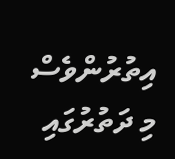އިތުރުންވެސް މި ދަތުރުގައި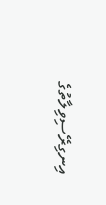އިނގިރޭސިވިލާތުގެ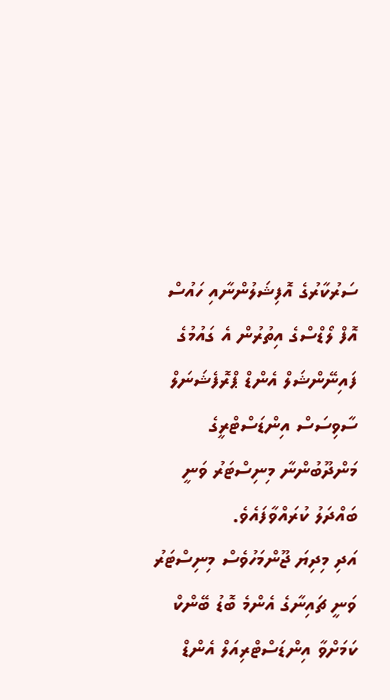ސަރުކާރުގެ އޮފިޝަލުންނާއި ހައުސް އޮފް ލޯޑްސްގެ އިތުރުން އެ ގައުމުގެ ފައިނޭންޝަލް އެންޑް ޕްރޮފެޝަނަލް ސާވިސަސް އިންޑަސްޓްރީގެ މަންދޫބުންނާ މިނިސްޓަރު ވަނީ ބައްދަލު ކުރައްވާފައެވެ.
އަދި މިދިޔަ ޖޫންމަހުވެސް މިނިސްޓަރު ވަނީ ޗައިނާގެ އެންމެ ބޮޑު ބޭންކް ކަމަށްވާ އިންޑަސްޓްރިއަލް އެންޑް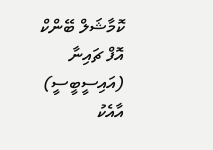ކޮމާޝަލް ބޭންކް އޮފް ޗައިނާ (އައިސީބީސީ) އާއެކު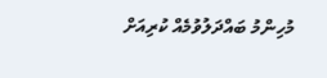މުހިންމު ބައްދަލުވުމެއް ކުރިއަށް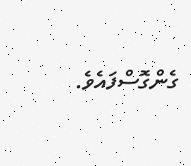ގެންގޮސްފައެވެ.